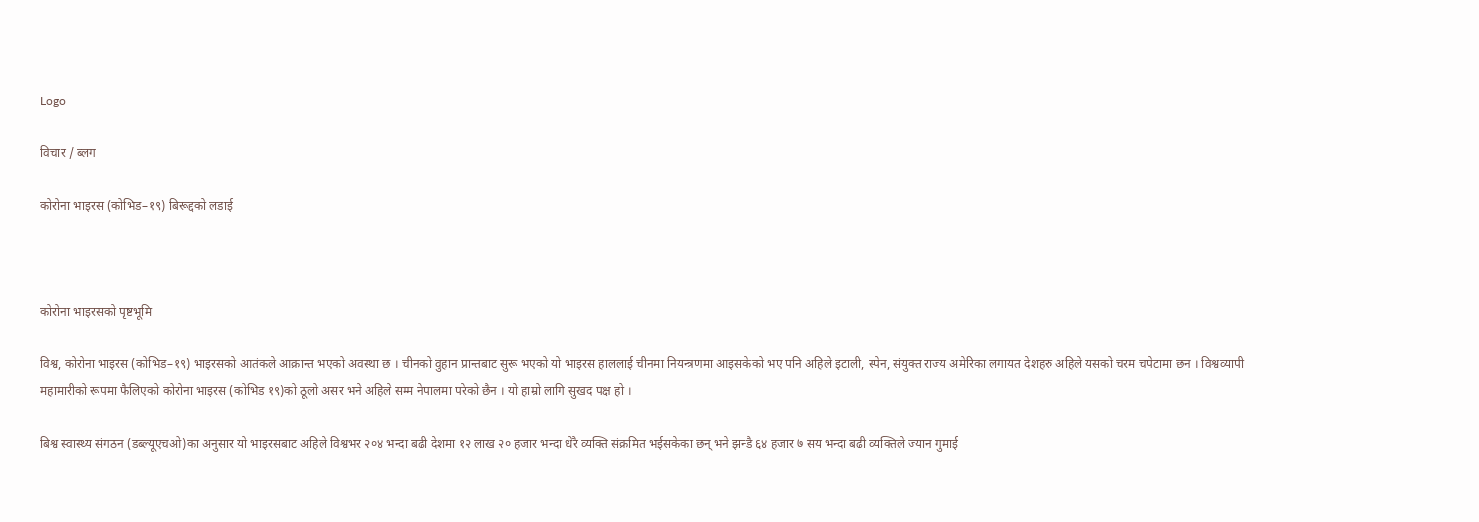Logo

विचार / ब्लग

कोरोना भाइरस (कोभिड–१९) बिरूद्दको लडाई



कोरोना भाइरसको पृष्टभूमि

विश्व, कोरोना भाइरस (कोभिड–१९) भाइरसको आतंकले आक्रान्त भएको अवस्था छ । चीनको वुहान प्रान्तबाट सुरू भएको यो भाइरस हाललाई चीनमा नियन्त्रणमा आइसकेको भए पनि अहिले इटाली, स्पेन, संयुक्त राज्य अमेरिका लगायत देशहरु अहिले यसको चरम चपेटामा छन । विश्वव्यापी महामारीको रूपमा फैलिएको कोरोना भाइरस (कोभिड १९)को ठूलो असर भने अहिले सम्म नेपालमा परेको छैन । यो हाम्रो लागि सुखद पक्ष हो ।

बिश्व स्वास्थ्य संगठन (डब्ल्यूएचओ)का अनुसार यो भाइरसबाट अहिले विश्वभर २०४ भन्दा बढी देशमा १२ लाख २० हजार भन्दा धेरै व्यक्ति संक्रमित भईसकेका छन् भने झन्डै ६४ हजार ७ सय भन्दा बढी व्यक्तिले ज्यान गुमाई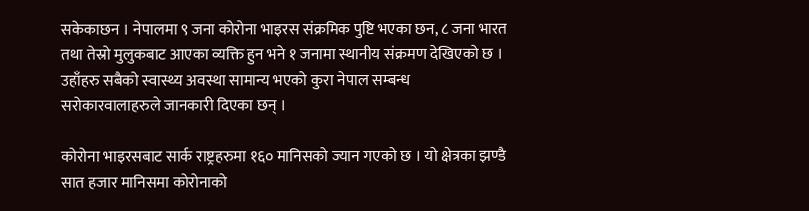सकेकाछन । नेपालमा ९ जना कोरोना भाइरस संक्रमिक पुष्टि भएका छन, ८ जना भारत तथा तेस्रो मुलुकबाट आएका व्यक्ति हुन भने १ जनामा स्थानीय संक्रमण देखिएको छ । उहाँहरु सबैको स्वास्थ्य अवस्था सामान्य भएको कुरा नेपाल सम्बन्ध सरोकारवालाहरुले जानकारी दिएका छन् ।

कोरोना भाइरसबाट सार्क राष्ट्रहरुमा १६० मानिसको ज्यान गएको छ । यो क्षेत्रका झण्डै सात हजार मानिसमा कोरोनाको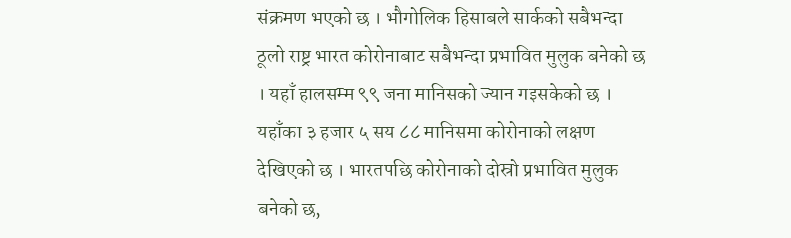संक्रमण भएको छ । भौगोलिक हिसाबले सार्कको सबैभन्दा ठूलो राष्ट्र भारत कोरोनाबाट सबैभन्दा प्रभावित मुलुक बनेको छ । यहाँ हालसम्म ९९ जना मानिसको ज्यान गइसकेको छ । यहाँका ३ हजार ५ सय ८८ मानिसमा कोरोनाको लक्षण देखिएको छ । भारतपछि कोरोनाको दोस्रो प्रभावित मुलुक बनेको छ,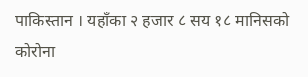पाकिस्तान । यहाँका २ हजार ८ सय १८ मानिसको कोरोना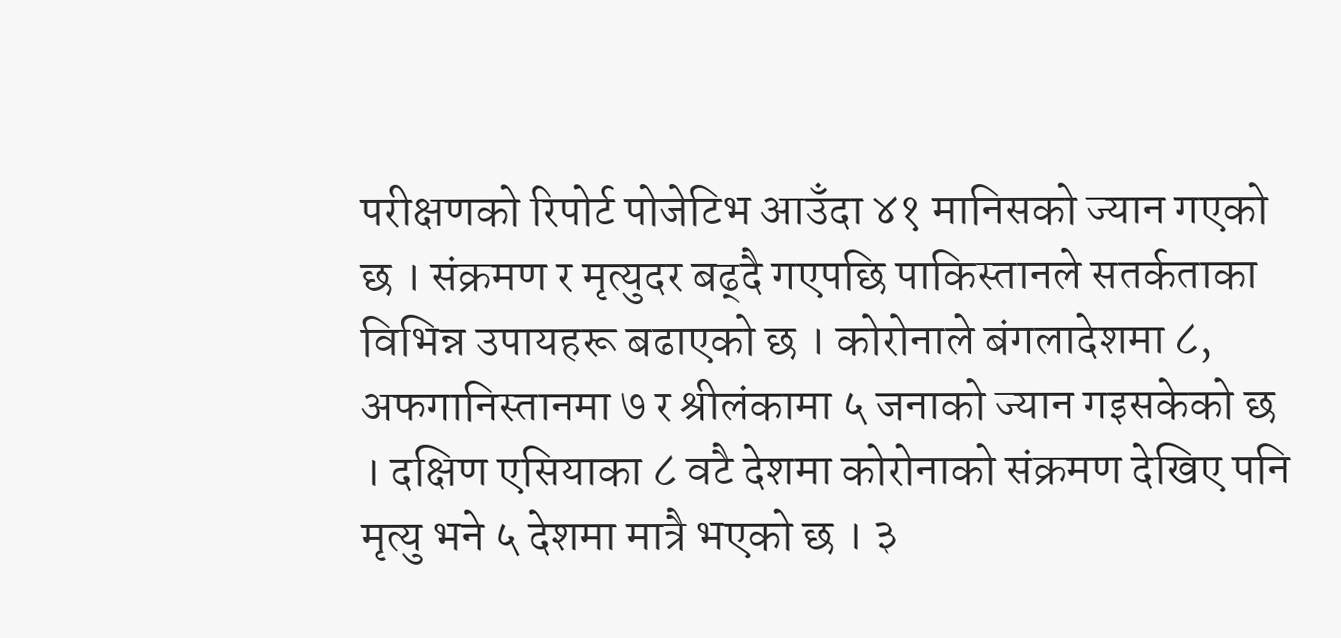परीक्षणको रिपोर्ट पोजेटिभ आउँदा ४१ मानिसको ज्यान गएको छ । संक्रमण र मृत्युदर बढ्दै गएपछि पाकिस्तानले सतर्कताका विभिन्न उपायहरू बढाएको छ । कोरोनाले बंगलादेशमा ८, अफगानिस्तानमा ७ र श्रीलंकामा ५ जनाको ज्यान गइसकेको छ । दक्षिण एसियाका ८ वटै देशमा कोरोनाको संक्रमण देखिए पनि मृत्यु भने ५ देशमा मात्रै भएको छ । ३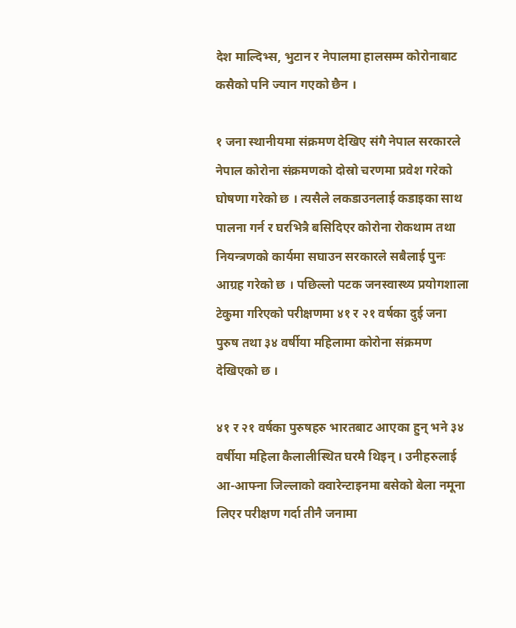देश माल्दिभ्स, भुटान र नेपालमा हालसम्म कोरोनाबाट कसैको पनि ज्यान गएको छैन ।

१ जना स्थानीयमा संक्रमण देखिए संगै नेपाल सरकारले नेपाल कोरोना संक्रमणको दोस्रो चरणमा प्रवेश गरेको घोषणा गरेको छ । त्यसैले लकडाउनलाई कडाइका साथ पालना गर्न र घरभित्रै बसिदिएर कोरोना रोकथाम तथा नियन्त्रणको कार्यमा सघाउन सरकारले सबैलाई पुनः आग्रह गरेको छ । पछिल्लो पटक जनस्वास्थ्य प्रयोगशाला टेकुमा गरिएको परीक्षणमा ४१ र २१ वर्षका दुई जना पुरुष तथा ३४ वर्षीया महिलामा कोरोना संक्रमण देखिएको छ ।

४१ र २१ वर्षका पुरुषहरु भारतबाट आएका हुन् भने ३४ वर्षीया महिला कैलालीस्थित घरमै थिइन् । उनीहरुलाई आ-आफ्ना जिल्लाको क्वारेन्टाइनमा बसेको बेला नमूना लिएर परीक्षण गर्दा तीनै जनामा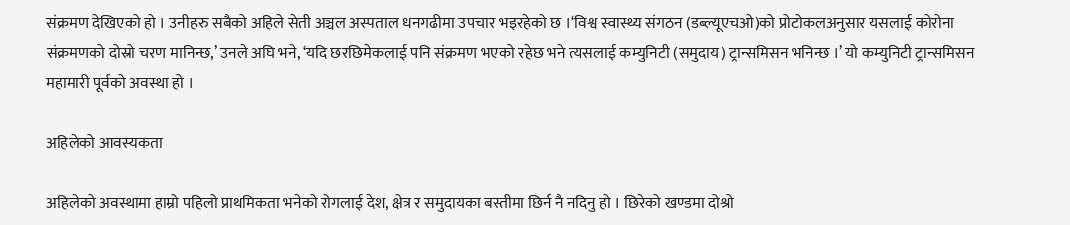संक्रमण देखिएको हो । उनीहरु सबैको अहिले सेती अञ्चल अस्पताल धनगढीमा उपचार भइरहेको छ ।‘विश्व स्वास्थ्य संगठन (डब्ल्यूएचओ)को प्रोटोकलअनुसार यसलाई कोरोना संक्रमणको दोस्रो चरण मानिन्छ,’ उनले अघि भने, ‘यदि छरछिमेकलाई पनि संक्रमण भएको रहेछ भने त्यसलाई कम्युनिटी (समुदाय) ट्रान्समिसन भनिन्छ ।’ यो कम्युनिटी ट्रान्समिसन महामारी पूर्वको अवस्था हो ।

अहिलेको आवस्यकता

अहिलेको अवस्थामा हाम्रो पहिलो प्राथमिकता भनेको रोगलाई देश, क्षेत्र र समुदायका बस्तीमा छिर्न नै नदिनु हो । छिरेको खण्डमा दोश्रो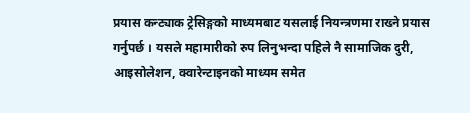प्रयास कन्ट्याक ट्रेसिङ्गको माध्यमबाट यसलाई नियन्त्रणमा राख्ने प्रयास गर्नुपर्छ । यसले महामारीको रुप लिनुभन्दा पहिले नै सामाजिक दुरी, आइसोलेशन, क्वारेन्टाइनको माध्यम समेत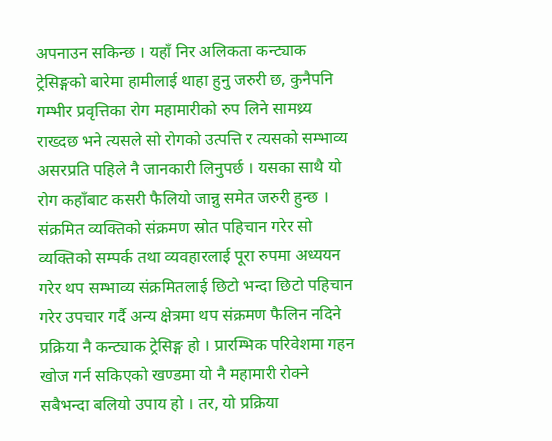अपनाउन सकिन्छ । यहाँ निर अलिकता कन्ट्याक ट्रेसिङ्गको बारेमा हामीलाई थाहा हुनु जरुरी छ, कुनैपनि गम्भीर प्रवृत्तिका रोग महामारीको रुप लिने सामथ्र्य राख्दछ भने त्यसले सो रोगको उत्पत्ति र त्यसको सम्भाव्य असरप्रति पहिले नै जानकारी लिनुपर्छ । यसका साथै यो रोग कहाँबाट कसरी फैलियो जान्नु समेत जरुरी हुन्छ । संक्रमित व्यक्तिको संक्रमण स्रोत पहिचान गरेर सो व्यक्तिको सम्पर्क तथा व्यवहारलाई पूरा रुपमा अध्ययन गरेर थप सम्भाव्य संक्रमितलाई छिटो भन्दा छिटो पहिचान गरेर उपचार गर्दै अन्य क्षेत्रमा थप संक्रमण फैलिन नदिने प्रक्रिया नै कन्ट्याक ट्रेसिङ्ग हो । प्रारम्भिक परिवेशमा गहन खोज गर्न सकिएको खण्डमा यो नै महामारी रोक्ने सबैभन्दा बलियो उपाय हो । तर, यो प्रक्रिया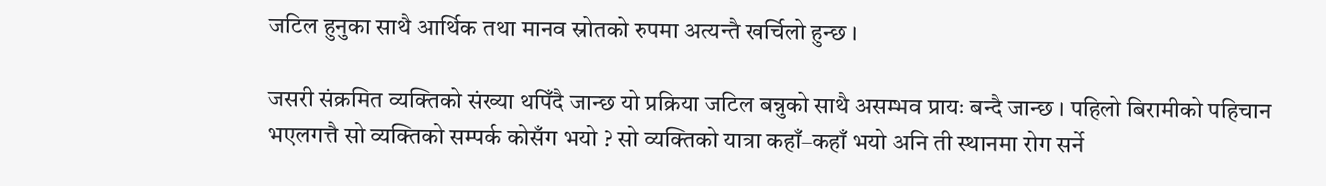जटिल हुनुका साथै आर्थिक तथा मानव स्रोतको रुपमा अत्यन्तै खर्चिलो हुन्छ ।

जसरी संक्रमित व्यक्तिको संख्या थपिँदै जान्छ यो प्रक्रिया जटिल बन्नुको साथै असम्भव प्रायः बन्दै जान्छ । पहिलो बिरामीको पहिचान भएलगत्तै सो व्यक्तिको सम्पर्क कोसँग भयो ? सो व्यक्तिको यात्रा कहाँ–कहाँ भयो अनि ती स्थानमा रोग सर्ने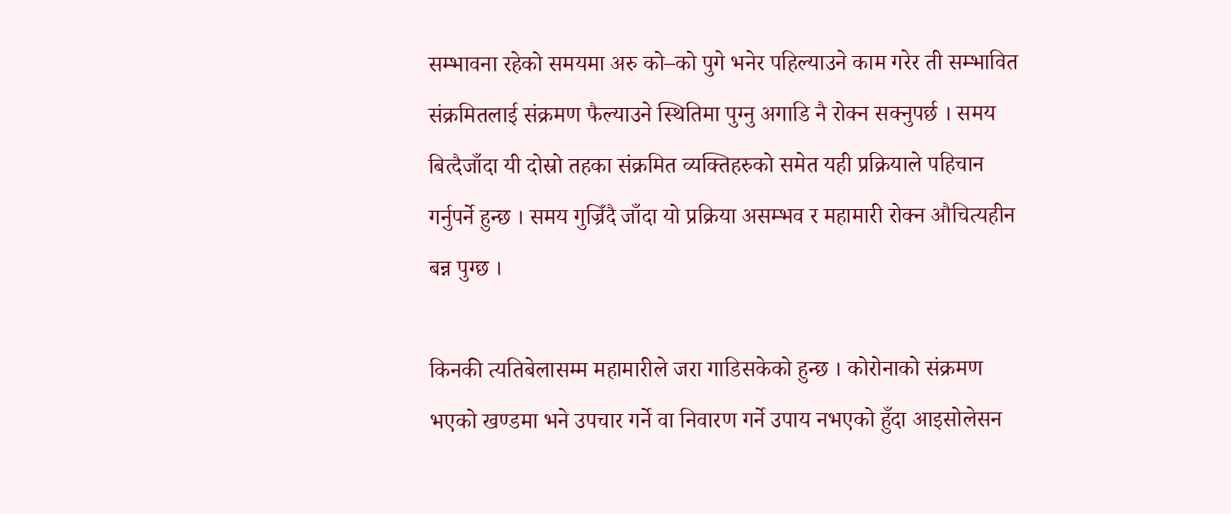सम्भावना रहेको समयमा अरु को–को पुगे भनेर पहिल्याउने काम गरेर ती सम्भावित संक्रमितलाई संक्रमण फैल्याउने स्थितिमा पुग्नु अगाडि नै रोक्न सक्नुपर्छ । समय बित्दैजाँदा यी दोस्रो तहका संक्रमित व्यक्तिहरुको समेत यही प्रक्रियाले पहिचान गर्नुपर्ने हुन्छ । समय गुज्रिँदै जाँदा यो प्रक्रिया असम्भव र महामारी रोक्न औचित्यहीन बन्न पुग्छ ।

किनकी त्यतिबेलासम्म महामारीले जरा गाडिसकेको हुन्छ । कोरोनाको संक्रमण भएको खण्डमा भने उपचार गर्ने वा निवारण गर्ने उपाय नभएको हुँदा आइसोलेसन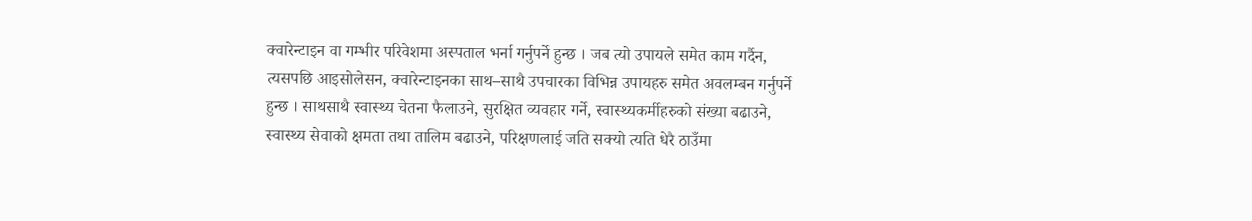क्वारेन्टाइन वा गम्भीर परिवेशमा अस्पताल भर्ना गर्नुपर्ने हुन्छ । जब त्यो उपायले समेत काम गर्दैन, त्यसपछि आइसोलेसन, क्वारेन्टाइनका साथ–साथै उपचारका विभिन्न उपायहरु समेत अवलम्बन गर्नुपर्ने हुन्छ । साथसाथै स्वास्थ्य चेतना फैलाउने, सुरक्षित व्यवहार गर्ने, स्वास्थ्यकर्मीहरुको संख्या बढाउने, स्वास्थ्य सेवाको क्षमता तथा तालिम बढाउने, परिक्षणलाई जति सक्यो त्यति धेरै ठाउँमा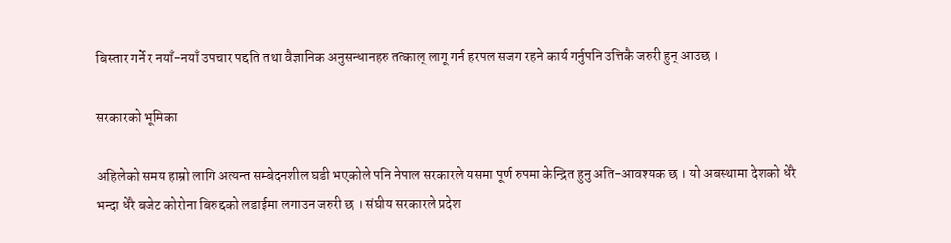बिस्तार गर्ने र नयाँ-नयाँ उपचार पद्दति तथा वैज्ञानिक अनुसन्धानहरु तत्काल् लागू गर्न हरपल सजग रहने कार्य गर्नुपनि उत्तिकै जरुरी हुन् आउछ ।

सरकारको भूमिका

अहिलेको समय हाम्रो लागि अत्यन्त सम्बेदनशील घडी भएकोले पनि नेपाल सरकारले यसमा पूर्ण रुपमा केन्द्रित हुनु अति-आवश्यक छ । यो अबस्थामा देशको धेरै भन्दा धेरै बजेट कोरोना बिरुद्दको लडाईमा लगाउन जरुरी छ । संघीय सरकारले प्रदेश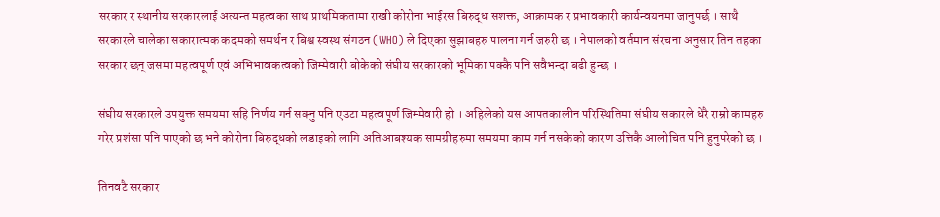सरकार र स्थानीय सरकारलाई अत्यन्त महत्वका साथ प्राथमिकतामा राखी कोरोना भाईरस बिरुद्ध सशक्त, आक्रामक र प्रभावकारी कार्यन्वयनमा जानुपर्छ । साथै सरकारले चालेका सकारात्मक कदमको समर्थन र बिश्व स्वस्थ संगठन (WHO) ले दिएका सुझाबहरु पालना गर्न जरुरी छ । नेपालको वर्तमान संरचना अनुसार तिन तहका सरकार छन् जसमा महत्वपूर्ण एवं अभिभावकत्वको जिम्मेवारी बोकेको संघीय सरकारको भूमिका पक्कै पनि सवैभन्दा बढी हुन्छ ।

संघीय सरकारले उपयुक्त समयमा सहि निर्णय गर्न सक्नु पनि एउटा महत्वपूर्ण जिम्मेवारी हो । अहिलेको यस आपतकालीन परिस्थितिमा संघीय सकारले धेरै राम्रो कामहरु गरेर प्रशंसा पनि पाएको छ भने कोरोना बिरुद्धको लडाइको लागि अतिआबश्यक सामग्रीहरुमा समयमा काम गर्न नसकेको कारण उत्तिकै आलोचित पनि हुनुपरेको छ ।

तिनवटै सरकार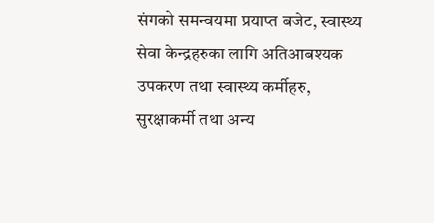संगको समन्वयमा प्रयाप्त बजेट, स्वास्थ्य सेवा केन्द्रहरुका लागि अतिआबश्यक उपकरण तथा स्वास्थ्य कर्मीहरु, सुरक्षाकर्मी तथा अन्य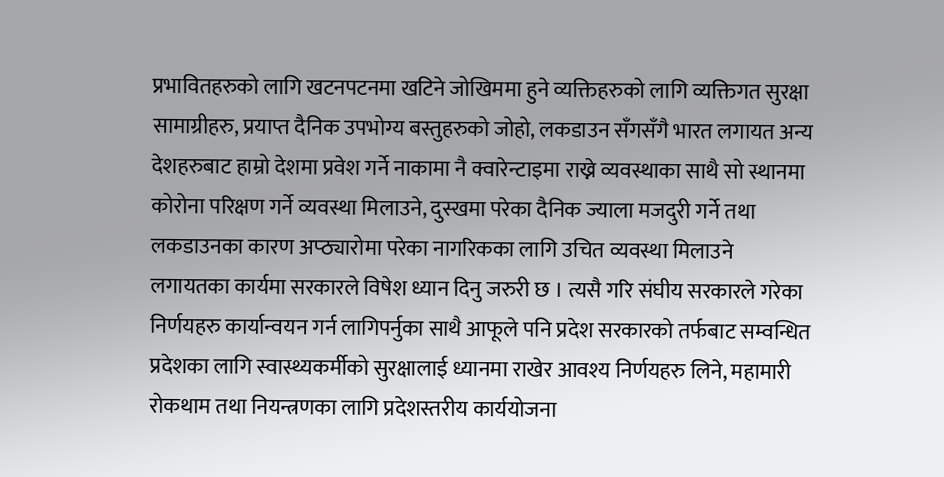प्रभावितहरुको लागि खटनपटनमा खटिने जोखिममा हुने व्यक्तिहरुको लागि व्यक्तिगत सुरक्षा सामाग्रीहरु, प्रयाप्त दैनिक उपभोग्य बस्तुहरुको जोहो, लकडाउन सँगसँगै भारत लगायत अन्य देशहरुबाट हाम्रो देशमा प्रवेश गर्ने नाकामा नै क्वारेन्टाइमा राख्ने व्यवस्थाका साथै सो स्थानमा कोरोना परिक्षण गर्ने व्यवस्था मिलाउने, दुस्खमा परेका दैनिक ज्याला मजदुरी गर्ने तथा लकडाउनका कारण अप्ठ्यारोमा परेका नागरिकका लागि उचित व्यवस्था मिलाउने लगायतका कार्यमा सरकारले विषेश ध्यान दिनु जरुरी छ । त्यसै गरि संघीय सरकारले गरेका निर्णयहरु कार्यान्वयन गर्न लागिपर्नुका साथै आफूले पनि प्रदेश सरकारको तर्फबाट सम्वन्धित प्रदेशका लागि स्वास्थ्यकर्मीको सुरक्षालाई ध्यानमा राखेर आवश्य निर्णयहरु लिने, महामारी रोकथाम तथा नियन्त्रणका लागि प्रदेशस्तरीय कार्ययोजना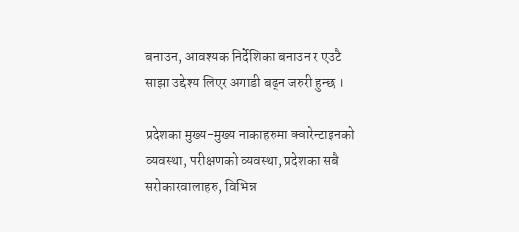बनाउन, आवश्यक निर्देशिका बनाउन र एउटै साझा उद्देश्य लिएर अगाडी बढ्न जरुरी हुन्छ ।

प्रदेशका मुख्य-मुख्य नाकाहरुमा क्वारेन्टाइनको व्यवस्था, परीक्षणको व्यवस्था, प्रदेशका सबै सरोकारवालाहरु, विभिन्न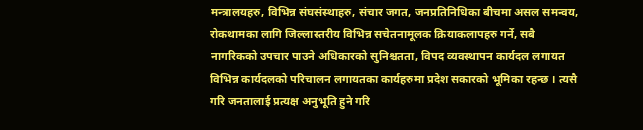मन्त्रालयहरु, विभिन्न संघसंस्थाहरु, संचार जगत, जनप्रतिनिधिका बीचमा असल समन्वय, रोकथामका लागि जिल्लास्तरीय विभिन्न सचेतनामूलक क्रियाकलापहरु गर्ने, सबै नागरिकको उपचार पाउने अधिकारको सुनिश्चतता, विपद व्यवस्थापन कार्यदल लगायत विभिन्न कार्यदलको परिचालन लगायतका कार्यहरुमा प्रदेश सकारको भूमिका रहन्छ । त्यसै गरि जनतालाई प्रत्यक्ष अनुभूति हुने गरि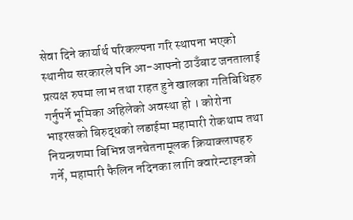सेवा दिने कार्यार्थ परिकल्पना गरि स्थापना भएको स्थानीय सरकारले पनि आ-आफ्नो ठाउँबाट जनतालाई प्रत्यक्ष रुपमा लाभ तथा राहत हुने खालका गतिबिधिहरु गर्नुपर्ने भूमिका अहिलेको अवस्था हो । कोरोना भाइरसको बिरुद्धको लडाईमा महामारी रोकथाम तथा नियन्त्रणमा बिभिन्न जनचेतनामूलक क्रियाक्लापहरु गर्ने, महामारी फैलिन नदिनका लागि क्वारेन्टाइनको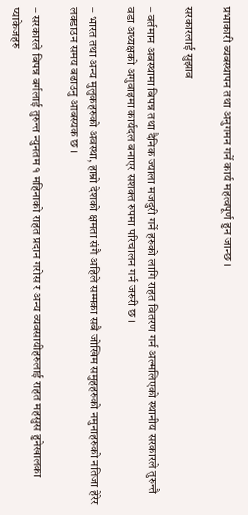प्रभाकारी ब्यबस्थापन तथा अनुगमन गर्ने कार्य महत्वपूर्ण हुन जान्छ ।

सरकारलाई सुझाव

– वर्तमान अबस्थामा बिपन्न तथा दैनिक ज्याला मजदुरी गर्ने हरुको लागि राहत वितरण गर्न अल्मलिएको स्थानीय सरकारले तुरुन्तै वडा अध्यक्षको अगुवाइमा कार्यदल बनाएर सशक्त रुपमा परिचालन गर्न जरुरी छ ।

– भारत तथा अन्य मुलुकहरुको अवस्था, हाम्रो देशको क्षमता संगै अहिले सम्मका सबै जोखिम समुहहरुको नमुनाहरुको नतिजा हेरेर लक्डाउन समय बढाउनु आबस्यक छ ।

– सरकारले बिपन्न बर्गलाई तुरुन्त न्युनतम १ महिनाको राहत प्रदान गरोस र अन्य व्यवसायीहरुलाई राहत महसुस हुनेखालका प्याकेजहरु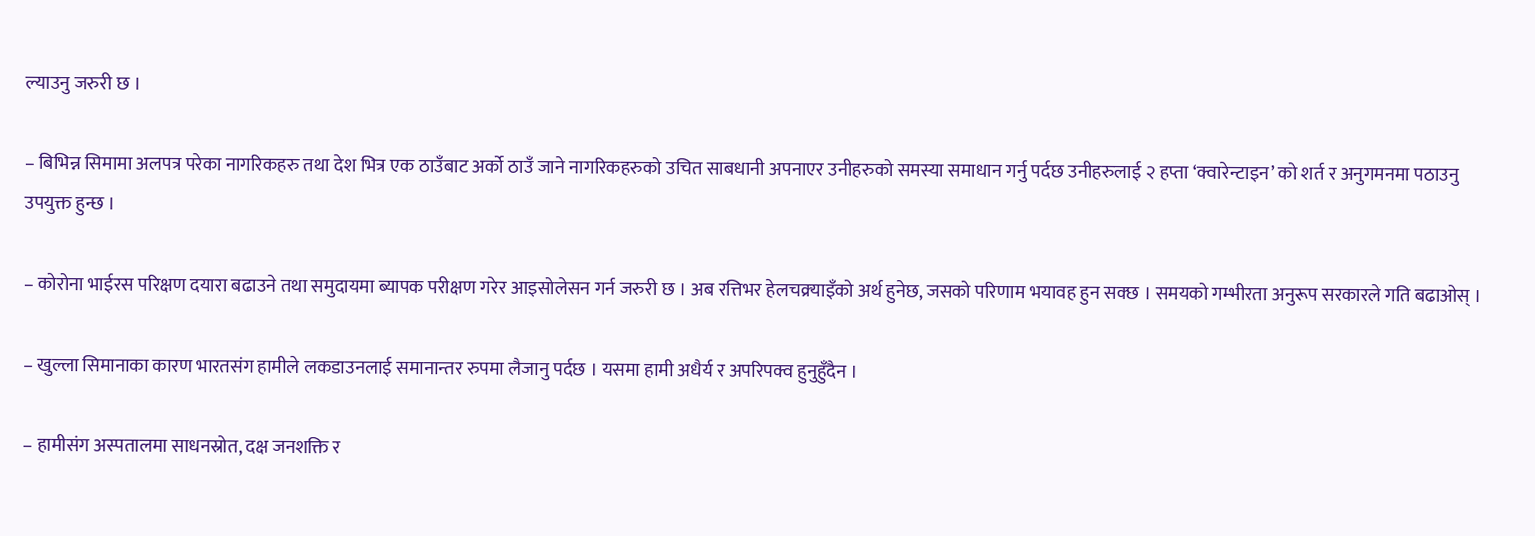ल्याउनु जरुरी छ ।

– बिभिन्न सिमामा अलपत्र परेका नागरिकहरु तथा देश भित्र एक ठाउँबाट अर्को ठाउँ जाने नागरिकहरुको उचित साबधानी अपनाएर उनीहरुको समस्या समाधान गर्नु पर्दछ उनीहरुलाई २ हप्ता ‘क्वारेन्टाइन’ को शर्त र अनुगमनमा पठाउनु उपयुक्त हुन्छ ।

– कोरोना भाईरस परिक्षण दयारा बढाउने तथा समुदायमा ब्यापक परीक्षण गरेर आइसोलेसन गर्न जरुरी छ । अब रत्तिभर हेलचक्र्याइँको अर्थ हुनेछ, जसको परिणाम भयावह हुन सक्छ । समयको गम्भीरता अनुरूप सरकारले गति बढाओस् ।

– खुल्ला सिमानाका कारण भारतसंग हामीले लकडाउनलाई समानान्तर रुपमा लैजानु पर्दछ । यसमा हामी अधैर्य र अपरिपक्व हुनुहुँदैन ।

– हामीसंग अस्पतालमा साधनस्रोत, दक्ष जनशक्ति र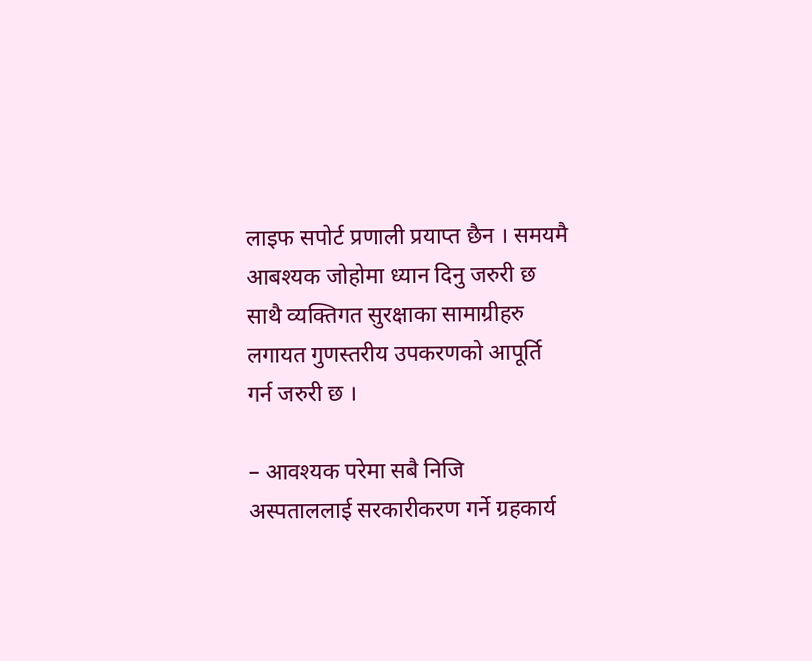लाइफ सपोर्ट प्रणाली प्रयाप्त छैन । समयमै आबश्यक जोहोमा ध्यान दिनु जरुरी छ साथै व्यक्तिगत सुरक्षाका सामाग्रीहरु लगायत गुणस्तरीय उपकरणको आपूर्ति गर्न जरुरी छ ।

– आवश्यक परेमा सबै निजि अस्पताललाई सरकारीकरण गर्ने ग्रहकार्य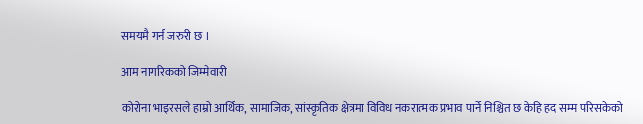समयमै गर्न जरुरी छ ।

आम नागरिकको जिम्मेवारी

कोरोना भाइरसले हाम्रो आर्थिक, सामाजिक, सांस्कृतिक क्षेत्रमा विविध नकरात्मक प्रभाव पार्ने निश्चित छ केहि हद सम्म परिसकेको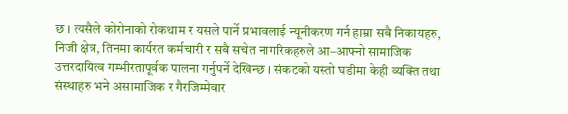छ । त्यसैले कोरोनाको रोकथाम र यसले पार्ने प्रभावलाई न्यूनीकरण गर्न हाम्रा सबै निकायहरु, निजी क्षेत्र, तिनमा कार्यरत कर्मचारी र सबै सचेत नागरिकहरुले आ–आफ्नो सामाजिक उत्तरदायित्व गम्भीरतापूर्वक पालना गर्नुपर्ने देखिन्छ । संकटको यस्तो घडीमा केही व्यक्ति तथा संस्थाहरु भने असामाजिक र गैरजिम्मेवार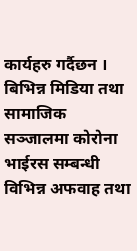कार्यहरु गर्दैछन । बिभिन्न मिडिया तथा सामाजिक सञ्जालमा कोरोना भाईरस सम्बन्धी विभिन्न अफवाह तथा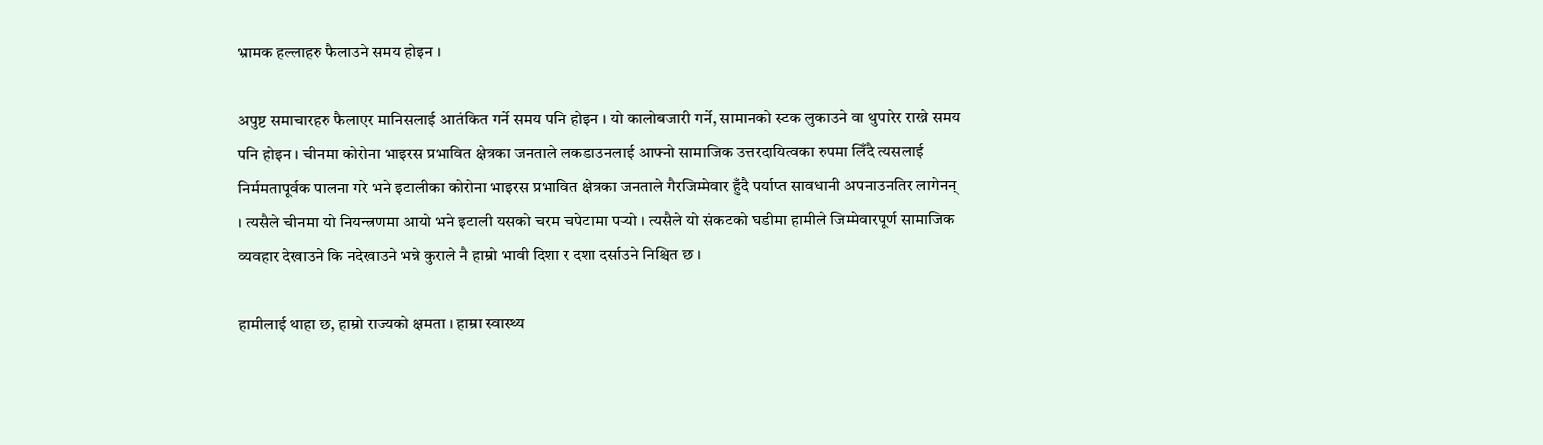भ्रामक हल्लाहरु फैलाउने समय होइन ।

अपुष्ट समाचारहरु फैलाएर मानिसलाई आतंकित गर्ने समय पनि होइन । यो कालोबजारी गर्ने, सामानको स्टक लुकाउने वा थुपारेर राख्ने समय पनि होइन । चीनमा कोरोना भाइरस प्रभावित क्षेत्रका जनताले लकडाउनलाई आफ्नो सामाजिक उत्तरदायित्वका रुपमा लिँदै त्यसलाई निर्ममतापूर्वक पालना गरे भने इटालीका कोरोना भाइरस प्रभावित क्षेत्रका जनताले गैरजिम्मेवार हुँदै पर्याप्त सावधानी अपनाउनतिर लागेनन् । त्यसैले चीनमा यो नियन्त्रणमा आयो भने इटाली यसको चरम चपेटामा पर्‍यो । त्यसैले यो संकटको घडीमा हामीले जिम्मेवारपूर्ण सामाजिक व्यवहार देखाउने कि नदेखाउने भन्ने कुराले नै हाम्रो भावी दिशा र दशा दर्साउने निश्चित छ ।

हामीलाई थाहा छ, हाम्रो राज्यको क्षमता । हाम्रा स्वास्थ्य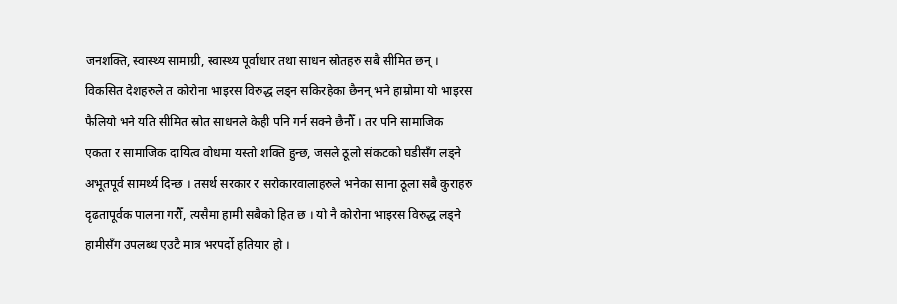जनशक्ति, स्वास्थ्य सामाग्री, स्वास्थ्य पूर्वाधार तथा साधन स्रोतहरु सबै सीमित छन् । विकसित देशहरुले त कोरोना भाइरस विरुद्ध लड्न सकिरहेका छैनन् भने हाम्रोमा यो भाइरस फैलियो भने यति सीमित स्रोत साधनले केही पनि गर्न सक्ने छैनौँ । तर पनि सामाजिक एकता र सामाजिक दायित्व वोधमा यस्तो शक्ति हुन्छ, जसले ठूलो संकटको घडीसँग लड्ने अभूतपूर्व सामर्थ्य दिन्छ । तसर्थ सरकार र सरोकारवालाहरुले भनेका साना ठूला सबै कुराहरु दृढतापूर्वक पालना गरौँ, त्यसैमा हामी सबैको हित छ । यो नै कोरोना भाइरस विरुद्ध लड्ने हामीसँग उपलब्ध एउटै मात्र भरपर्दो हतियार हो ।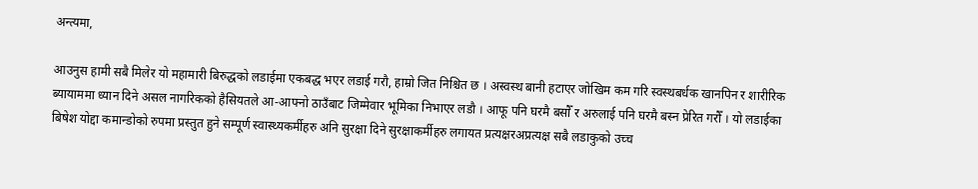अन्त्यमा,

आउनुस हामी सबै मिलेर यो महामारी बिरुद्धको लडाईमा एकबद्ध भएर लडाई गरौ, हाम्रो जित निश्चित छ । अस्वस्थ बानी हटाएर जोखिम कम गरि स्वस्थबर्धक खानपिन र शारीरिक ब्यायाममा ध्यान दिने असल नागरिकको हैसियतले आ-आफ्नो ठाउँबाट जिम्मेवार भूमिका निभाएर लडौ । आफू पनि घरमै बसौँ र अरुलाई पनि घरमै बस्न प्रेरित गरौँ । यो लडाईका बिषेश योद्दा कमान्डोको रुपमा प्रस्तुत हुने सम्पूर्ण स्वास्थ्यकर्मीहरु अनि सुरक्षा दिने सुरक्षाकर्मीहरु लगायत प्रत्यक्षरअप्रत्यक्ष सबै लडाकुको उच्च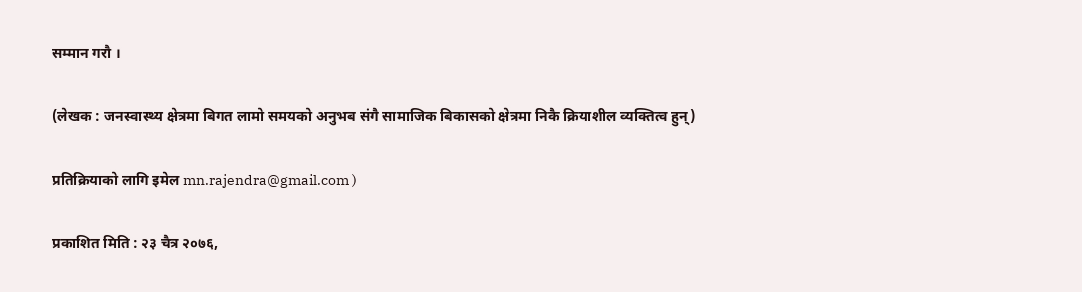सम्मान गरौ ।

(लेखक : जनस्वास्थ्य क्षेत्रमा बिगत लामो समयको अनुभब संगै सामाजिक बिकासको क्षेत्रमा निकै क्रियाशील व्यक्तित्व हुन्)

प्रतिक्रियाको लागि इमेल mn.rajendra@gmail.com )

प्रकाशित मिति : २३ चैत्र २०७६,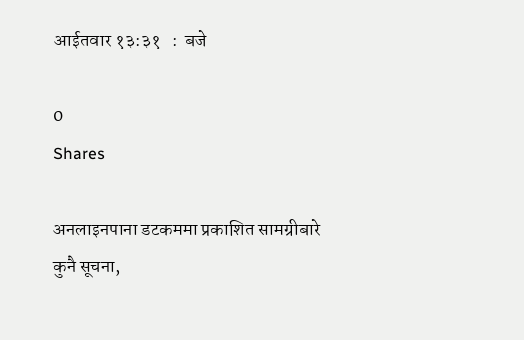आईतवार १३:३१   :  बजे

0
Shares

अनलाइनपाना डटकममा प्रकाशित सामग्रीबारे कुनै सूचना,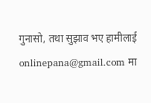गुनासो, तथा सुझाव भए हामीलाई onlinepana@gmail.com मा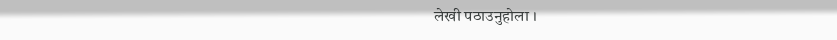लेखी पठाउनुहोला ।